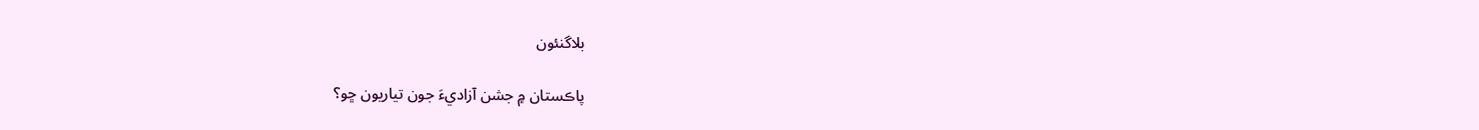بلاگنئون

پاڪستان ۾ جشن آزاديءَ جون تياريون ڇو؟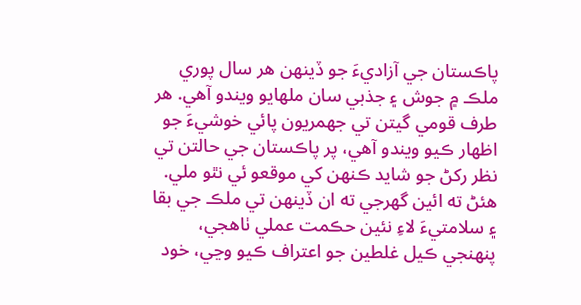پاڪستان جي آزاديءَ جو ڏينهن هر سال پوري ملڪ ۾ جوش ۽ جذبي سان ملهايو ويندو آهي. هر طرف قومي گيتن تي جهمريون پائي خوشيءَ جو اظهار ڪيو ويندو آهي، پر پاڪستان جي حالتن تي نظر رکڻ جو شايد ڪنهن کي موقعو ئي نٿو ملي. هئڻ ته ائين گهرجي ته ان ڏينهن تي ملڪ جي بقا ۽ سلامتيءَ لاءِ نئين حڪمت عملي ٺاهجي، پنهنجي ڪيل غلطين جو اعتراف ڪيو وڃي، خود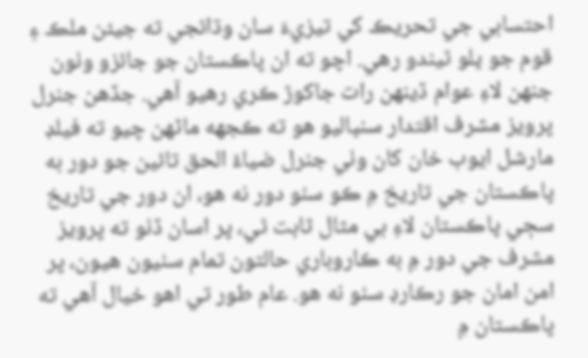احتسابي جي تحريڪ کي تيزيءَ سان وڌائجي ته جيئن ملڪ ۽ قوم جو ڀلو ٿيندو رهي. اچو ته ان پاڪستان جو جائزو وٺون جنهن لاءِ عوام ڏينهن رات جاکوڙ ڪري رهيو آهي. جڏهن جنرل پرويز مشرف اقتدار سنڀاليو هو ته ڪجهه ماڻهن چيو ته فيلڊ مارشل ايوب خان کان وٺي جنرل ضياءُ الحق تائين جو دور به پاڪستان جي تاريخ ۾ ڪو سٺو دور نه هو، ان دور جي تاريخ سڄي پاڪستان لاءِ بي مثال ثابت ٿي، پر اسان ڏٺو ته پرويز مشرف جي دور ۾ به ڪاروباري حالتون تمام سٺيون هيون، پر امن امان جو رڪارڊ سٺو نه هو. عام طور تي اهو خيال آهي ته پاڪستان ۾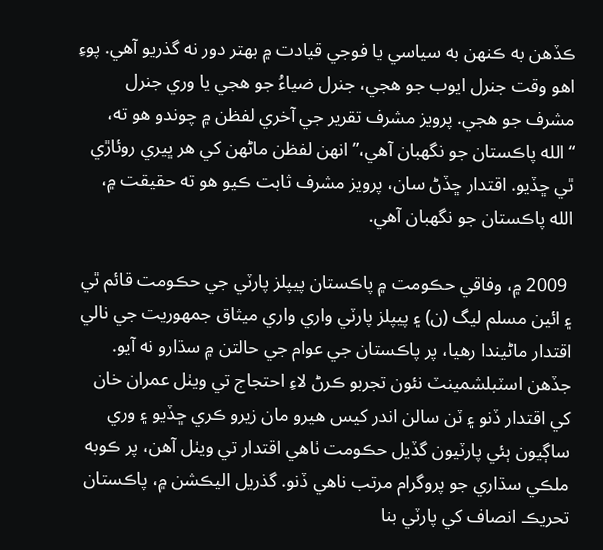ڪڏهن به ڪنهن به سياسي يا فوجي قيادت ۾ بهتر دور نه گذريو آهي. پوءِ اهو وقت جنرل ايوب جو هجي، جنرل ضياءُ جو هجي يا وري جنرل مشرف جو هجي. پرويز مشرف تقرير جي آخري لفظن ۾ چوندو هو ته، “الله پاڪستان جو نگهبان آهي،” انهن لفظن ماڻهن کي هر ڀيري روئاڙي ٿي ڇڏيو. اقتدار ڇڏڻ سان، پرويز مشرف ثابت ڪيو هو ته حقيقت ۾، الله پاڪستان جو نگهبان آهي.

 2009 ۾، وفاقي حڪومت ۾ پاڪستان پيپلز پارٽي جي حڪومت قائم ٿي ۽ ائين مسلم ليگ (ن) ۽ پيپلز پارٽي واري واري ميثاق جمهوريت جي نالي اقتدار ماڻيندا رهيا، پر پاڪستان جي عوام جي حالتن ۾ سڌارو نه آيو. جڏهن اسٽبلشمينٽ نئون تجربو ڪرڻ لاءِ احتجاج تي ويٺل عمران خان کي اقتدار ڏنو ۽ ٽن سالن اندر کيس هيرو مان زيرو ڪري ڇڏيو ۽ وري ساڳيون ٻئي پارٽيون گڏيل حڪومت ٺاهي اقتدار تي ويٺل آهن، پر ڪوبه ملڪي سڌاري جو پروگرام مرتب ناهي ڏنو. گذريل اليڪشن ۾، پاڪستان تحريڪ انصاف کي پارٽي بنا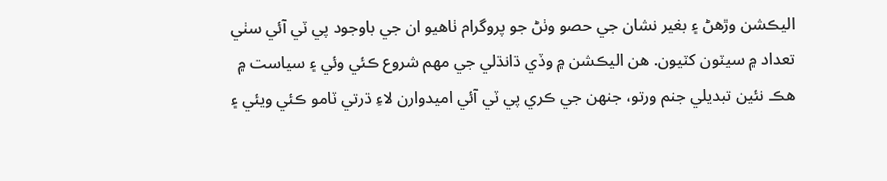اليڪشن وڙهڻ ۽ بغير نشان جي حصو وٺڻ جو پروگرام ٺاهيو ان جي باوجود پي ٽي آئي سٺي تعداد ۾ سيٽون کٽيون. هن اليڪشن ۾ وڏي ڌانڌلي جي مهم شروع ڪئي وئي ۽ سياست ۾ هڪ نئين تبديلي جنم ورتو، جنهن جي ڪري پي ٽي آئي اميدوارن لاءِ ڌرتي ٽامو ڪئي ويئي ۽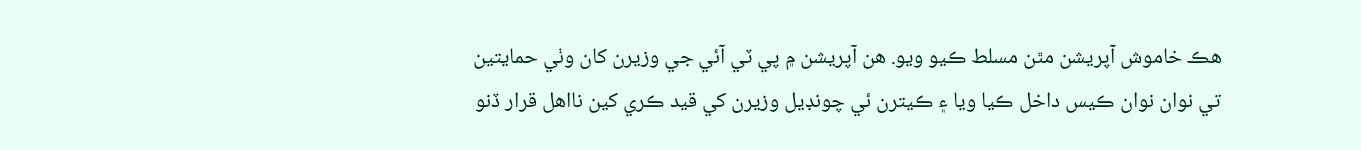هڪ خاموش آپريشن مٿن مسلط ڪيو ويو. هن آپريشن ۾ پي ٽي آئي جي وزيرن کان وٺي حمايتين تي نوان نوان ڪيس داخل ڪيا ويا ۽ ڪيترن ئي چونڊيل وزيرن کي قيد ڪري کين نااهل قرار ڏنو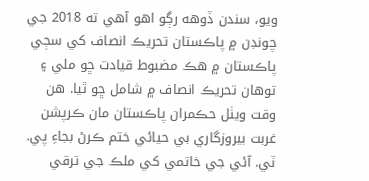ويو، سندن ڏوهه رڳو اهو آهي ته 2018 جي چونڊن ۾ پاڪستان تحريڪ انصاف کي سڄي پاڪستان ۾ هڪ مضبوط قيادت ڇو ملي ۽ توهان تحريڪ انصاف ۾ شامل ڇو ٿيا. هن وقت ويٺل حڪمران پاڪستان مان ڪرپشن غربت بيروزگاري بي حيائي ختم ڪرڻ بجاءِ پي. ٽي. آئي جي خاتمي کي ملڪ جي ترقي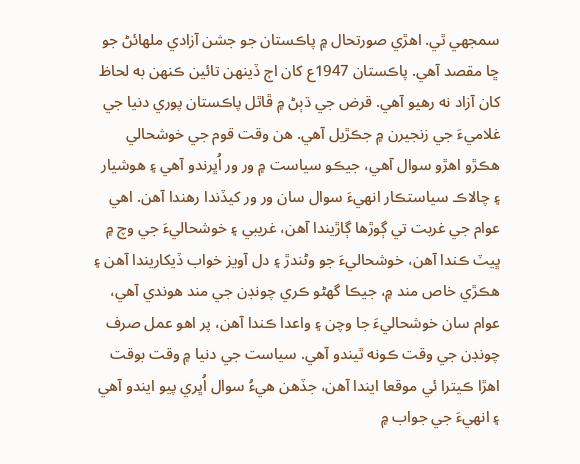سمجهي ٿي. اهڙي صورتحال ۾ پاڪستان جو جشن آزادي ملهائڻ جو ڇا مقصد آهي. پاڪستان 1947ع کان اڄ ڏينهن تائين ڪنهن به لحاظ کان آزاد نه رهيو آهي. قرض جي ڌٻڻ ۾ ڦاٿل پاڪستان پوري دنيا جي غلاميءَ جي زنجيرن ۾ جڪڙيل آهي. هن وقت قوم جي خوشحالي هڪڙو اهڙو سوال آهي، جيڪو سياست ۾ ور ور اُڀرندو آهي ۽ هوشيار ۽ چالاڪ سياستڪار انهيءَ سوال سان ور ور کيڏندا رهندا آهن. اهي عوام جي غربت تي ڳوڙها ڳاڙيندا آهن، غريبي ۽ خوشحاليءَ جي وچ ۾ ڀيٽ ڪندا آهن، خوشحاليءَ جو وڻندڙ ۽ دل آويز خواب ڏيکاريندا آهن ۽ هڪڙي خاص مند ۾، جيڪا گهڻو ڪري چونڊن جي مند هوندي آهي، عوام سان خوشحاليءَ جا وچن ۽ واعدا ڪندا آهن، پر اهو عمل صرف چونڊن جي وقت ڪونه ٿيندو آهي. سياست جي دنيا ۾ وقت بوقت اهڙا ڪيترا ئي موقعا ايندا آهن، جڏهن هيءُ سوال اُڀري پيو ايندو آهي ۽ انهيءَ جي جواب ۾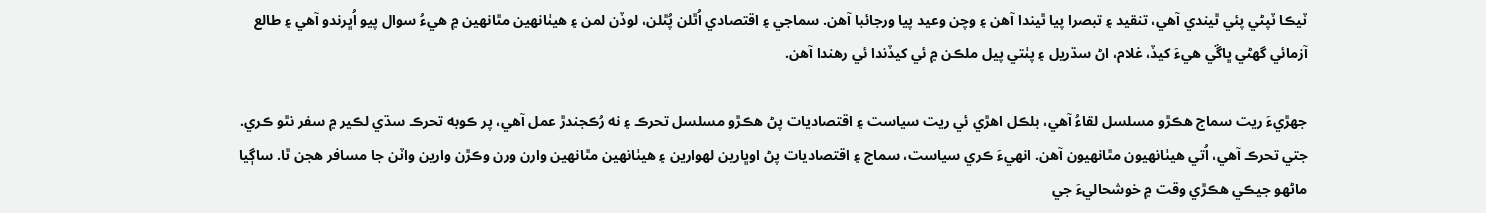ٽيڪا ٽپڻي پئي ٿيندي آهي، تنقيد ۽ تبصرا پيا ٿيندا آهن ۽ وچن وعيد پيا ورجائبا آهن. سماجي ۽ اقتصادي اُٿلن پُٿلن، لوڏن لمن ۽ هيٺانهين مٿانهين ۾ هيءُ سوال پيو اُڀرندو آهي ۽ طالع آزمائي گهڻي ڀاڱي هيءَ کيڏ، غلام، اڻ سڌريل ۽ پٺتي پيل ملڪن ۾ ئي کيڏندا ئي رهندا آهن.

جهڙيءَ ريت سماج هڪڙو مسلسل لقاءُ آهي، بلڪل اهڙي ئي ريت سياست ۽ اقتصاديات پڻ هڪڙو مسلسل تحرڪ ۽ نه رُڪجندڙ عمل آهي، پر ڪوبه تحرڪ سڌي لڪير ۾ سفر نٿو ڪري. جتي تحرڪ آهي، اُتي هيٺانهيون مٿانهيون آهن. انهيءَ ڪري سياست، سماج ۽ اقتصاديات پڻ اوڀارين لهوارين ۽ هيٺانهين مٿانهين وارن ورن وڪڙن وارين واٽن جا مسافر هجن ٿا. ساڳيا ماڻهو جيڪي هڪڙي وقت ۾ خوشحاليءَ جي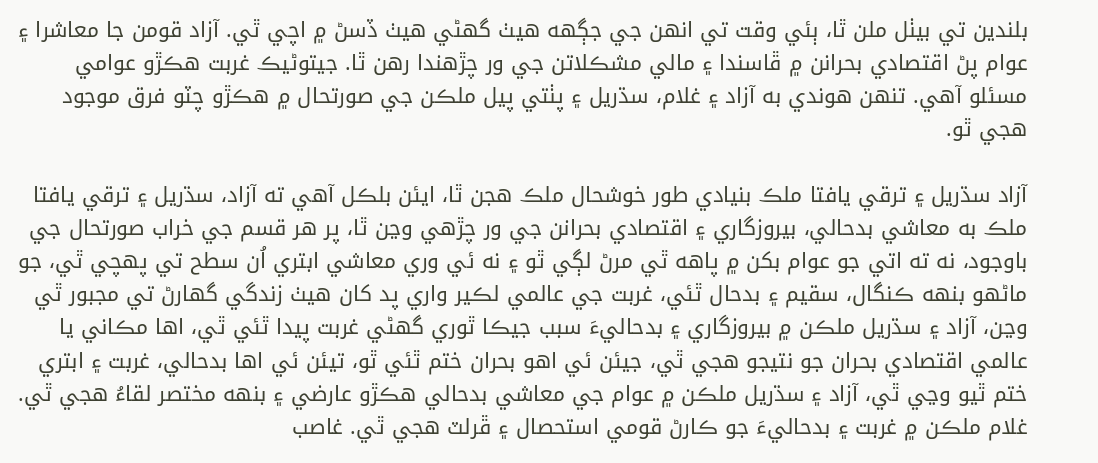بلندين تي بيٺل ملن ٿا، ٻئي وقت تي انهن جي جڳهه هيٺ گهڻي هيٺ ڏسڻ ۾ اچي ٿي. آزاد قومن جا معاشرا ۽ عوام پڻ اقتصادي بحرانن ۾ ڦاسندا ۽ مالي مشڪلاتن جي ور چڙهندا رهن ٿا. جيتوڻيڪ غربت هڪڙو عوامي مسئلو آهي. تنهن هوندي به آزاد ۽ غلام، سڌريل ۽ پٺتي پيل ملڪن جي صورتحال ۾ هڪڙو چٽو فرق موجود هجي ٿو.

آزاد سڌريل ۽ ترقي يافتا ملڪ بنيادي طور خوشحال ملڪ هجن ٿا، ايئن بلڪل آهي ته آزاد، سڌريل ۽ ترقي يافتا ملڪ به معاشي بدحالي، بيروزگاري ۽ اقتصادي بحرانن جي ور چڙهي وڃن ٿا، پر هر قسم جي خراب صورتحال جي باوجود، نه ته اتي جو عوام بکن ۾ پاهه ٿي مرڻ لڳي ٿو ۽ نه ئي وري معاشي ابتري اُن سطح تي پهچي ٿي، جو ماڻهو بنهه ڪنگال، سقيم ۽ بدحال ٿئي، غربت جي عالمي لڪير واري پد کان هيٺ زندگي گهارڻ تي مجبور ٿي وڃن، آزاد ۽ سڌريل ملڪن ۾ بيروزگاري ۽ بدحاليءَ سبب جيڪا ٿوري گهڻي غربت پيدا ٿئي ٿي، اها مڪاني يا عالمي اقتصادي بحران جو نتيجو هجي ٿي، جيئن ئي اهو بحران ختم ٿئي ٿو، تيئن ئي اها بدحالي، غربت ۽ ابتري ختم ٿيو وڃي ٿي، آزاد ۽ سڌريل ملڪن ۾ عوام جي معاشي بدحالي هڪڙو عارضي ۽ بنهه مختصر لقاءُ هجي ٿي. غلام ملڪن ۾ غربت ۽ بدحاليءَ جو ڪارڻ قومي استحصال ۽ ڦرلٽ هجي ٿي. غاصب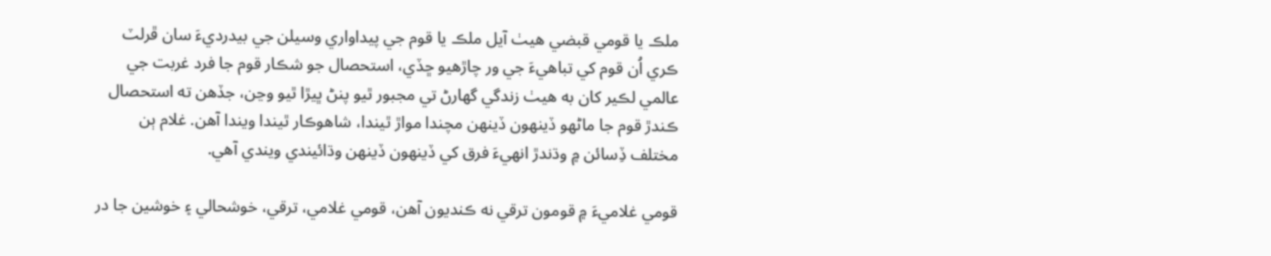ملڪ يا قومي قبضي هيٺ آيل ملڪ يا قوم جي پيداواري وسيلن جي بيدرديءَ سان ڦرلٽ ڪري اُن قوم کي تباهيءَ جي ور چاڙهيو ڇڏي، استحصال جو شڪار قوم جا فرد غربت جي عالمي لڪير کان به هيٺ زندگي گهارڻ تي مجبور ٿيو پنڻ ڀيڙا ٿيو وڃن، جڏهن ته استحصال ڪندڙ قوم جا ماڻهو ڏينهون ڏينهن مچندا مواڙ ٿيندا، شاهوڪار ٿيندا ويندا آهن. غلام ٻن مختلف ڏِسائن ۾ وڌندڙ انهيءَ فرق کي ڏينهون ڏينهن وڌائيندي ويندي آهي.

قومي غلاميءَ ۾ قومون ترقي نه ڪنديون آهن، قومي غلامي، ترقي، خوشحالي ۽ خوشين جا در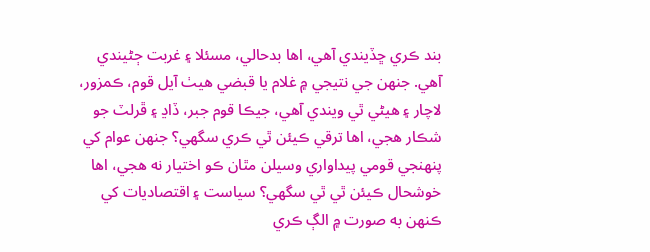بند ڪري ڇڏيندي آهي، اها بدحالي، مسئلا ۽ غربت ڄڻيندي آهي. جنهن جي نتيجي ۾ غلام يا قبضي هيٺ آيل قوم، ڪمزور، لاچار ۽ هيڻي ٿي ويندي آهي، جيڪا قوم جبر، ڏاڍ ۽ ڦرلٽ جو شڪار هجي، اها ترقي ڪيئن ٿي ڪري سگهي؟ جنهن عوام کي پنهنجي قومي پيداواري وسيلن مٿان ڪو اختيار نه هجي، اها خوشحال ڪيئن ٿي ٿي سگهي؟ سياست ۽ اقتصاديات کي ڪنهن به صورت ۾ الڳ ڪري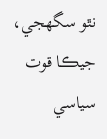نٿو سگهجي، جيڪا قوت سياسي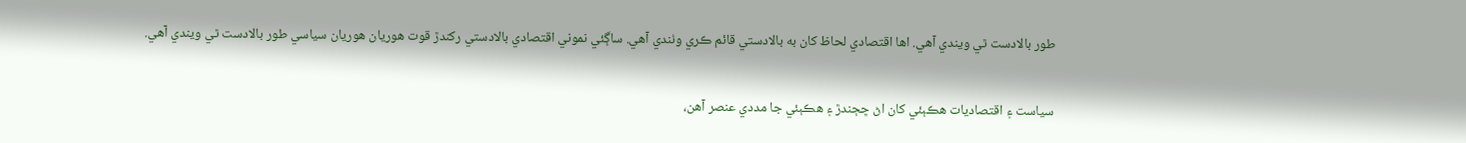طور بالادست ٿي ويندي آهي. اها اقتصادي لحاظ کان به بالادستي قائم ڪري وٺندي آهي. ساڳئي نموني اقتصادي بالادستي رکندڙ قوت هوريان هوريان سياسي طور بالادست ٿي ويندي آهي.

سياست ۽ اقتصاديات هڪٻئي کان اڻ ڇڄندڙ ۽ هڪٻئي جا مددي عنصر آهن،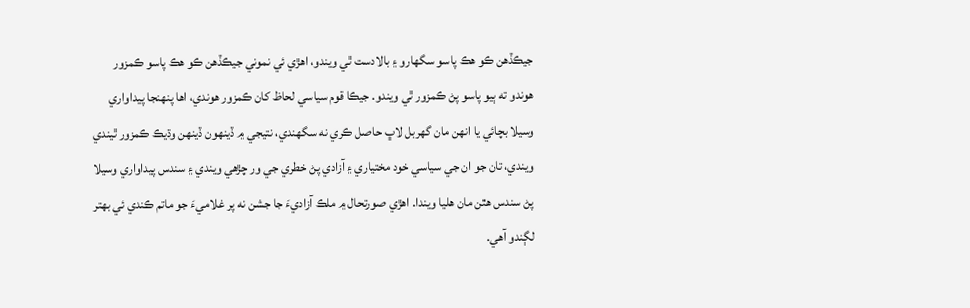جيڪڏهن ڪو هڪ پاسو سگهارو ۽ بالادست ٿي ويندو، اهڙي ئي نموني جيڪڏهن ڪو هڪ پاسو ڪمزور هوندو ته ٻيو پاسو پڻ ڪمزور ٿي ويندو. جيڪا قوم سياسي لحاظ کان ڪمزور هوندي، اها پنهنجا پيداواري وسيلا بچائي يا انهن مان گهربل لاڀ حاصل ڪري نه سگهندي، نتيجي ۾ ڏينهون ڏينهن وڌيڪ ڪمزور ٿيندي ويندي، تان جو ان جي سياسي خود مختياري ۽ آزادي پڻ خطري جي ور چڙهي ويندي ۽ سندس پيداواري وسيلا پڻ سندس هٿن مان هليا ويندا. اهڙي صورتحال ۾ ملڪ آزاديءَ جا جشن نه پر غلاميءَ جو ماتم ڪندي ئي بهتر لڳندو آهي.